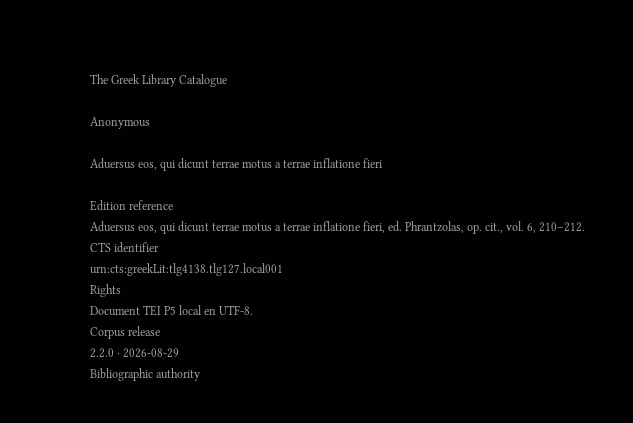The Greek Library Catalogue

Anonymous

Aduersus eos, qui dicunt terrae motus a terrae inflatione fieri

Edition reference
Aduersus eos, qui dicunt terrae motus a terrae inflatione fieri, ed. Phrantzolas, op. cit., vol. 6, 210–212.
CTS identifier
urn:cts:greekLit:tlg4138.tlg127.local001
Rights
Document TEI P5 local en UTF-8.
Corpus release
2.2.0 · 2026-08-29
Bibliographic authority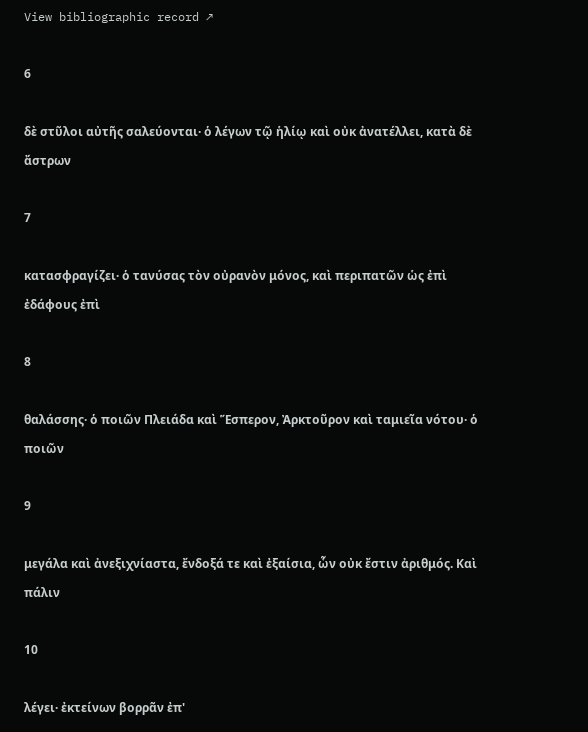View bibliographic record ↗

6

δὲ στῦλοι αὐτῆς σαλεύονται· ὁ λέγων τῷ ἡλίῳ καὶ οὐκ ἀνατέλλει, κατὰ δὲ ἄστρων

7

κατασφραγίζει· ὁ τανύσας τὸν οὐρανὸν μόνος, καὶ περιπατῶν ὡς ἐπὶ ἐδάφους ἐπὶ

8

θαλάσσης· ὁ ποιῶν Πλειάδα καὶ Ἕσπερον, Ἀρκτοῦρον καὶ ταμιεῖα νότου· ὁ ποιῶν

9

μεγάλα καὶ ἀνεξιχνίαστα, ἔνδοξά τε καὶ ἐξαίσια, ὧν οὐκ ἔστιν ἀριθμός. Καὶ πάλιν

10

λέγει· ἐκτείνων βορρᾶν ἐπ'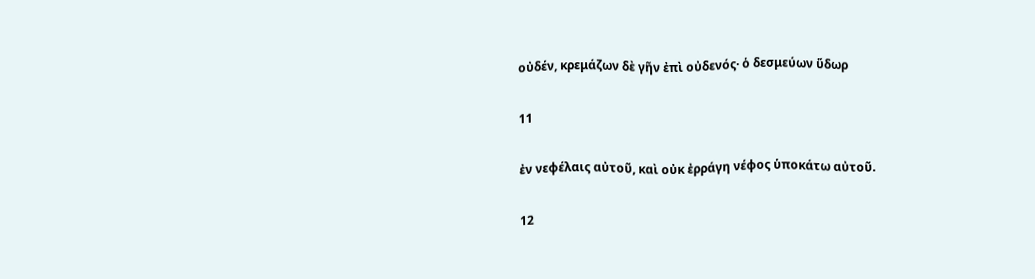οὐδέν, κρεμάζων δὲ γῆν ἐπὶ οὐδενός· ὁ δεσμεύων ὕδωρ

11

ἐν νεφέλαις αὐτοῦ, καὶ οὐκ ἐρράγη νέφος ὑποκάτω αὐτοῦ.

12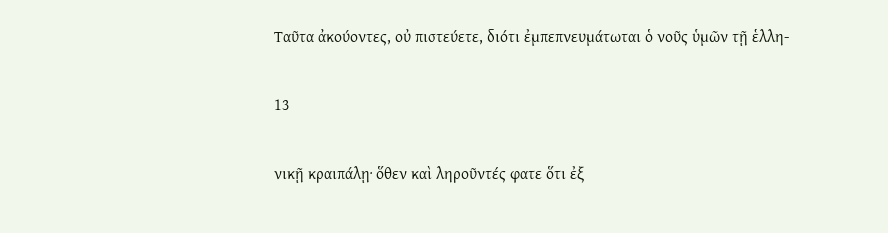Ταῦτα ἀκούοντες, οὐ πιστεύετε, διότι ἐμπεπνευμάτωται ὁ νοῦς ὑμῶν τῇ ἑλλη-

13

νικῇ κραιπάλῃ· ὅθεν καὶ ληροῦντές φατε ὅτι ἐξ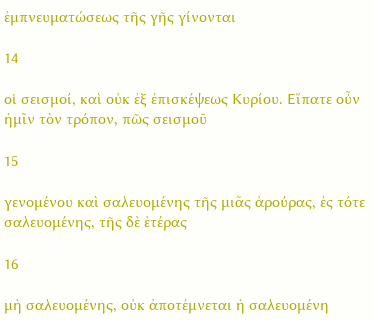ἐμπνευματώσεως τῆς γῆς γίνονται

14

οἱ σεισμοί, καὶ οὐκ ἐξ ἐπισκέψεως Κυρίου. Εἴπατε οὖν ἡμῖν τὸν τρόπον, πῶς σεισμοῦ

15

γενομένου καὶ σαλευομένης τῆς μιᾶς ἀρούρας, ἐς τότε σαλευομένης, τῆς δὲ ἑτέρας

16

μὴ σαλευομένης, οὐκ ἀποτέμνεται ἡ σαλευομένη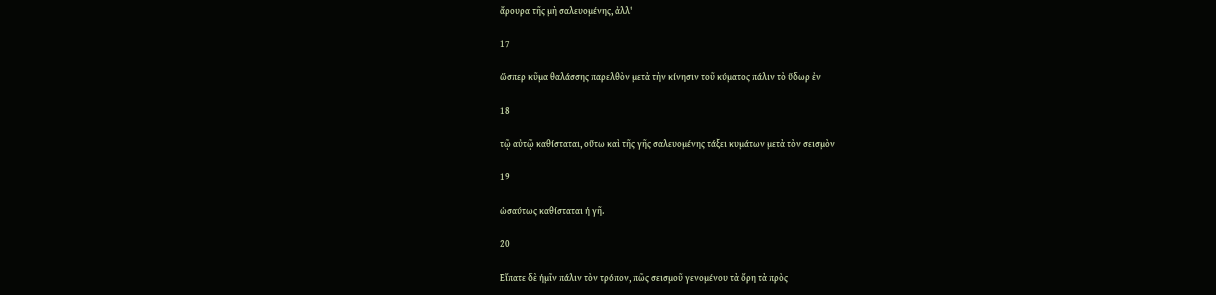ἄρουρα τῆς μὴ σαλευομένης, ἀλλ'

17

ὥσπερ κῦμα θαλάσσης παρελθὸν μετὰ τὴν κίνησιν τοῦ κύματος πάλιν τὸ ὕδωρ ἐν

18

τῷ αὐτῷ καθίσταται, οὕτω καὶ τῆς γῆς σαλευομένης τάξει κυμάτων μετὰ τὸν σεισμὸν

19

ὡσαύτως καθίσταται ἡ γῆ.

20

Εἴπατε δὲ ἡμῖν πάλιν τὸν τρόπον, πῶς σεισμοῦ γενομένου τὰ ὄρη τὰ πρὸς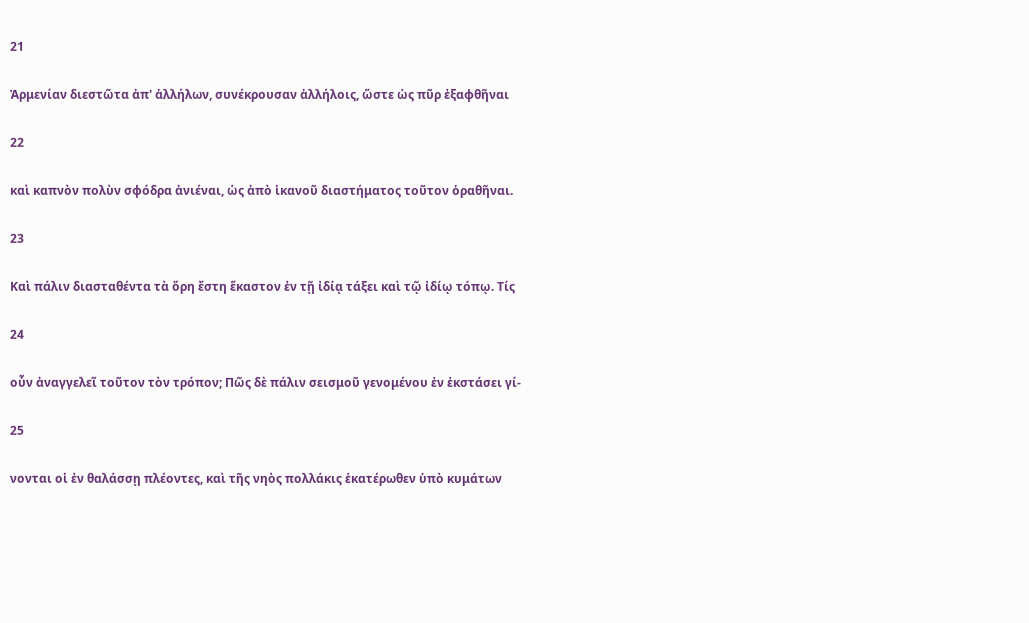21

Ἀρμενίαν διεστῶτα ἀπ' ἀλλήλων, συνέκρουσαν ἀλλήλοις, ὥστε ὡς πῦρ ἐξαφθῆναι

22

καὶ καπνὸν πολὺν σφόδρα ἀνιέναι, ὡς ἀπὸ ἱκανοῦ διαστήματος τοῦτον ὁραθῆναι.

23

Καὶ πάλιν διασταθέντα τὰ ὄρη ἔστη ἕκαστον ἐν τῇ ἰδίᾳ τάξει καὶ τῷ ἰδίῳ τόπῳ. Τίς

24

οὖν ἀναγγελεῖ τοῦτον τὸν τρόπον; Πῶς δὲ πάλιν σεισμοῦ γενομένου ἐν ἐκστάσει γί-

25

νονται οἱ ἐν θαλάσσῃ πλέοντες, καὶ τῆς νηὸς πολλάκις ἑκατέρωθεν ὑπὸ κυμάτων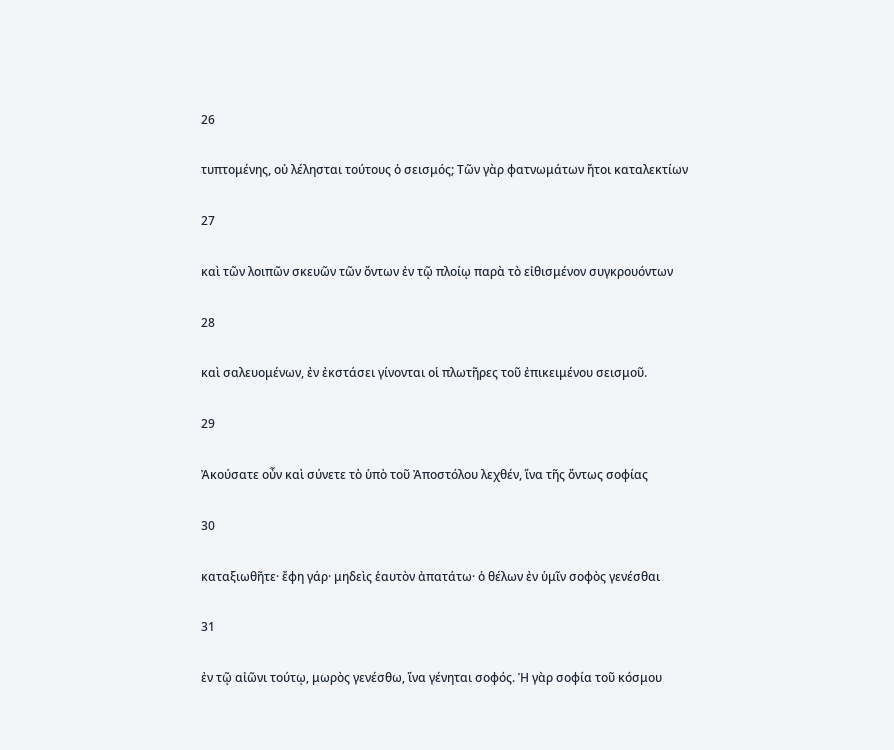26

τυπτομένης, οὐ λέλησται τούτους ὁ σεισμός; Τῶν γὰρ φατνωμάτων ἤτοι καταλεκτίων

27

καὶ τῶν λοιπῶν σκευῶν τῶν ὄντων ἐν τῷ πλοίῳ παρὰ τὸ εἰθισμένον συγκρουόντων

28

καὶ σαλευομένων, ἐν ἐκστάσει γίνονται οἱ πλωτῆρες τοῦ ἐπικειμένου σεισμοῦ.

29

Ἀκούσατε οὖν καὶ σύνετε τὸ ὑπὸ τοῦ Ἀποστόλου λεχθέν, ἵνα τῆς ὄντως σοφίας

30

καταξιωθῆτε· ἔφη γάρ· μηδεὶς ἑαυτὸν ἀπατάτω· ὁ θέλων ἐν ὑμῖν σοφὸς γενέσθαι

31

ἐν τῷ αἰῶνι τούτῳ, μωρὸς γενέσθω, ἵνα γένηται σοφός. Ἡ γὰρ σοφία τοῦ κόσμου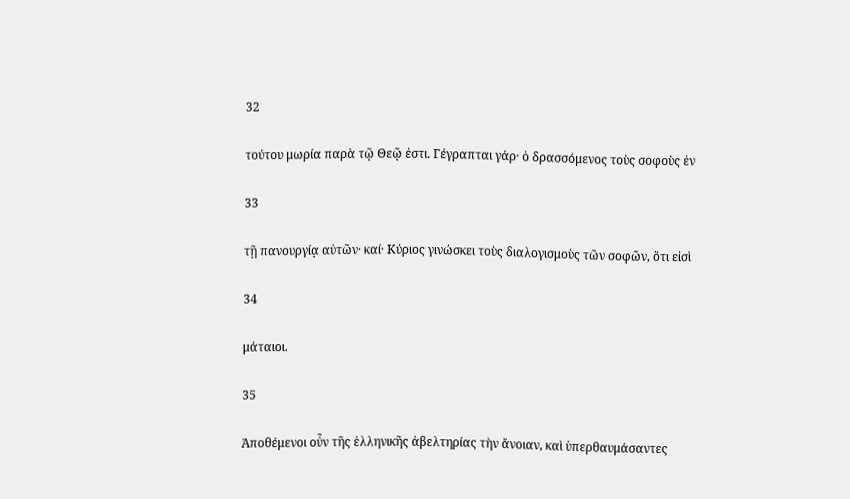32

τούτου μωρία παρὰ τῷ Θεῷ ἐστι. Γέγραπται γάρ· ὁ δρασσόμενος τοὺς σοφοὺς ἐν

33

τῇ πανουργίᾳ αὐτῶν· καί· Κύριος γινώσκει τοὺς διαλογισμοὺς τῶν σοφῶν, ὅτι εἰσὶ

34

μάταιοι.

35

Ἀποθέμενοι οὖν τῆς ἑλληνικῆς ἀβελτηρίας τὴν ἄνοιαν, καὶ ὑπερθαυμάσαντες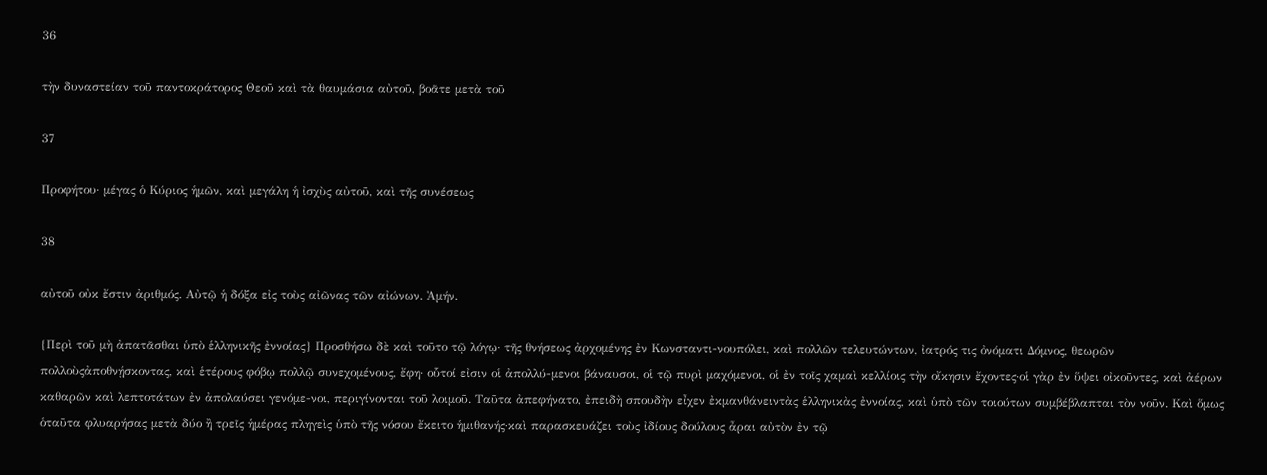36

τὴν δυναστείαν τοῦ παντοκράτορος Θεοῦ καὶ τὰ θαυμάσια αὐτοῦ, βοᾶτε μετὰ τοῦ

37

Προφήτου· μέγας ὁ Κύριος ἡμῶν, καὶ μεγάλη ἡ ἰσχὺς αὐτοῦ, καὶ τῆς συνέσεως

38

αὐτοῦ οὐκ ἔστιν ἀριθμός. Αὐτῷ ἡ δόξα εἰς τοὺς αἰῶνας τῶν αἰώνων. Ἀμήν.

{Περὶ τοῦ μὴ ἀπατᾶσθαι ὑπὸ ἑλληνικῆς ἐννοίας} Προσθήσω δὲ καὶ τοῦτο τῷ λόγῳ· τῆς θνήσεως ἀρχομένης ἐν Κωνσταντι-νουπόλει, καὶ πολλῶν τελευτώντων, ἰατρός τις ὀνόματι Δόμνος, θεωρῶν πολλοὺςἀποθνῄσκοντας, καὶ ἑτέρους φόβῳ πολλῷ συνεχομένους, ἔφη· οὗτοί εἰσιν οἱ ἀπολλύ-μενοι βάναυσοι, οἱ τῷ πυρὶ μαχόμενοι, οἱ ἐν τοῖς χαμαὶ κελλίοις τὴν οἴκησιν ἔχοντες·οἱ γὰρ ἐν ὕψει οἰκοῦντες, καὶ ἀέρων καθαρῶν καὶ λεπτοτάτων ἐν ἀπολαύσει γενόμε-νοι, περιγίνονται τοῦ λοιμοῦ. Ταῦτα ἀπεφήνατο, ἐπειδὴ σπουδὴν εἶχεν ἐκμανθάνειντὰς ἑλληνικὰς ἐννοίας, καὶ ὑπὸ τῶν τοιούτων συμβέβλαπται τὸν νοῦν. Καὶ ὅμως ὁταῦτα φλυαρήσας μετὰ δύο ἢ τρεῖς ἡμέρας πληγεὶς ὑπὸ τῆς νόσου ἔκειτο ἡμιθανής·καὶ παρασκευάζει τοὺς ἰδίους δούλους ἆραι αὐτὸν ἐν τῷ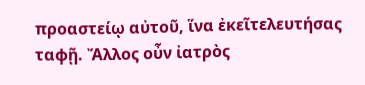προαστείῳ αὐτοῦ, ἵνα ἐκεῖτελευτήσας ταφῇ. Ἄλλος οὖν ἰατρὸς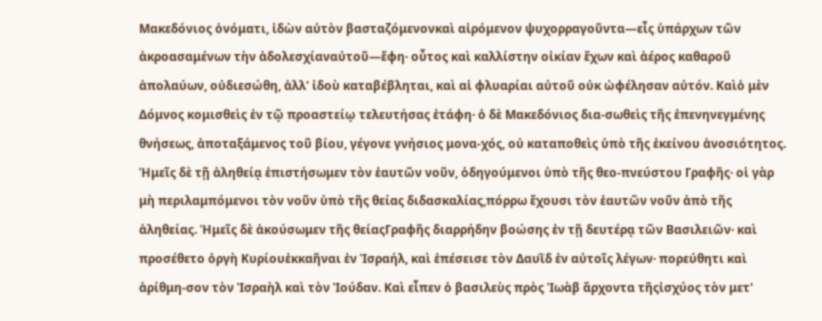Μακεδόνιος ὀνόματι, ἰδὼν αὐτὸν βασταζόμενονκαὶ αἰρόμενον ψυχορραγοῦντα—εἷς ὑπάρχων τῶν ἀκροασαμένων τὴν ἀδολεσχίαναὐτοῦ—ἔφη· οὗτος καὶ καλλίστην οἰκίαν ἔχων καὶ ἀέρος καθαροῦ ἀπολαύων, οὐδιεσώθη, ἀλλ' ἰδοὺ καταβέβληται, καὶ αἱ φλυαρίαι αὐτοῦ οὐκ ὠφέλησαν αὐτόν. Καὶὁ μὲν Δόμνος κομισθεὶς ἐν τῷ προαστείῳ τελευτήσας ἐτάφη· ὁ δὲ Μακεδόνιος δια-σωθεὶς τῆς ἐπενηνεγμένης θνήσεως, ἀποταξάμενος τοῦ βίου, γέγονε γνήσιος μονα-χός, οὐ καταποθεὶς ὑπὸ τῆς ἐκείνου ἀνοσιότητος. Ἡμεῖς δὲ τῇ ἀληθείᾳ ἐπιστήσωμεν τὸν ἑαυτῶν νοῦν, ὁδηγούμενοι ὑπὸ τῆς θεο-πνεύστου Γραφῆς· οἱ γὰρ μὴ περιλαμπόμενοι τὸν νοῦν ὑπὸ τῆς θείας διδασκαλίας,πόρρω ἔχουσι τὸν ἑαυτῶν νοῦν ἀπὸ τῆς ἀληθείας. Ἡμεῖς δὲ ἀκούσωμεν τῆς θείαςΓραφῆς διαρρήδην βοώσης ἐν τῇ δευτέρᾳ τῶν Βασιλειῶν· καὶ προσέθετο ὀργὴ Κυρίουἐκκαῆναι ἐν Ἰσραήλ, καὶ ἐπέσεισε τὸν Δαυῒδ ἐν αὐτοῖς λέγων· πορεύθητι καὶ ἀρίθμη-σον τὸν Ἰσραὴλ καὶ τὸν Ἰούδαν. Καὶ εἶπεν ὁ βασιλεὺς πρὸς Ἰωὰβ ἄρχοντα τῆςἰσχύος τὸν μετ'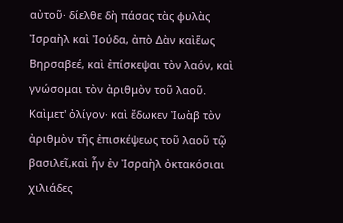αὐτοῦ· δίελθε δὴ πάσας τὰς φυλὰς Ἰσραὴλ καὶ Ἰούδα, ἀπὸ Δὰν καὶἕως Βηρσαβεέ, καὶ ἐπίσκεψαι τὸν λαόν, καὶ γνώσομαι τὸν ἀριθμὸν τοῦ λαοῦ. Καὶμετ' ὀλίγον· καὶ ἔδωκεν Ἰωὰβ τὸν ἀριθμὸν τῆς ἐπισκέψεως τοῦ λαοῦ τῷ βασιλεῖ,καὶ ἦν ἐν Ἰσραὴλ ὀκτακόσιαι χιλιάδες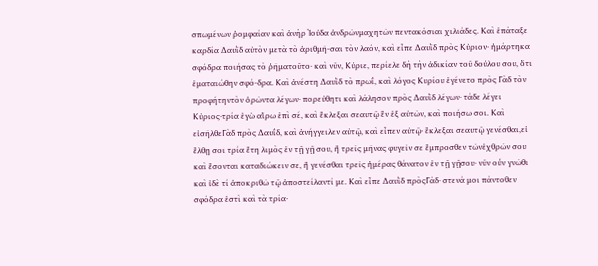σπωμένων ῥομφαίαν καὶ ἀνὴρ Ἰούδα ἀνδρῶνμαχητῶν πεντακόσιαι χιλιάδες. Καὶ ἐπάταξε καρδία Δαυῒδ αὐτὸν μετὰ τὸ ἀριθμῆ-σαι τὸν λαόν, καὶ εἶπε Δαυῒδ πρὸς Κύριον· ἡμάρτηκα σφόδρα ποιήσας τὸ ῥῆματοῦτο· καὶ νῦν, Κύριε, περίελε δὴ τὴν ἀδικίαν τοῦ δούλου σου, ὅτι ἐματαιώθην σφό-δρα. Καὶ ἀνέστη Δαυῒδ τὸ πρωΐ, καὶ λόγος Κυρίου ἐγένετο πρὸς Γὰδ τὸν προφήτηντὸν ὁρῶντα λέγων· πορεύθητι καὶ λάλησον πρὸς Δαυῒδ λέγων· τάδε λέγει Κύριος·τρία ἐγὼ αἴρω ἐπὶ σέ, καὶ ἔκλεξαι σεαυτῷ ἓν ἐξ αὐτῶν, καὶ ποιήσω σοι. Καὶ εἰσῆλθεΓὰδ πρὸς Δαυΐδ, καὶ ἀνήγγειλεν αὐτῷ, καὶ εἶπεν αὐτῷ· ἔκλεξαι σεαυτῷ γενέσθαι,εἰ ἔλθῃ σοι τρία ἔτη λιμὸς ἐν τῇ γῇ σου, ἢ τρεῖς μῆνας φυγεῖν σε ἔμπροσθεν τῶνἐχθρῶν σου καὶ ἔσονται καταδιώκειν σε, ἢ γενέσθαι τρεῖς ἡμέρας θάνατον ἐν τῇ γῇσου· νῦν οὖν γνῶθι καὶ ἰδὲ τί ἀποκριθῶ τῷ ἀποστείλαντί με. Καὶ εἶπε Δαυῒδ πρὸςΓάδ· στενά μοι πάντοθεν σφόδρα ἐστὶ καὶ τὰ τρία·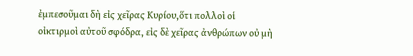ἐμπεσοῦμαι δὴ εἰς χεῖρας Κυρίου,ὅτι πολλοὶ οἱ οἰκτιρμοὶ αὐτοῦ σφόδρα, εἰς δὲ χεῖρας ἀνθρώπων οὐ μὴ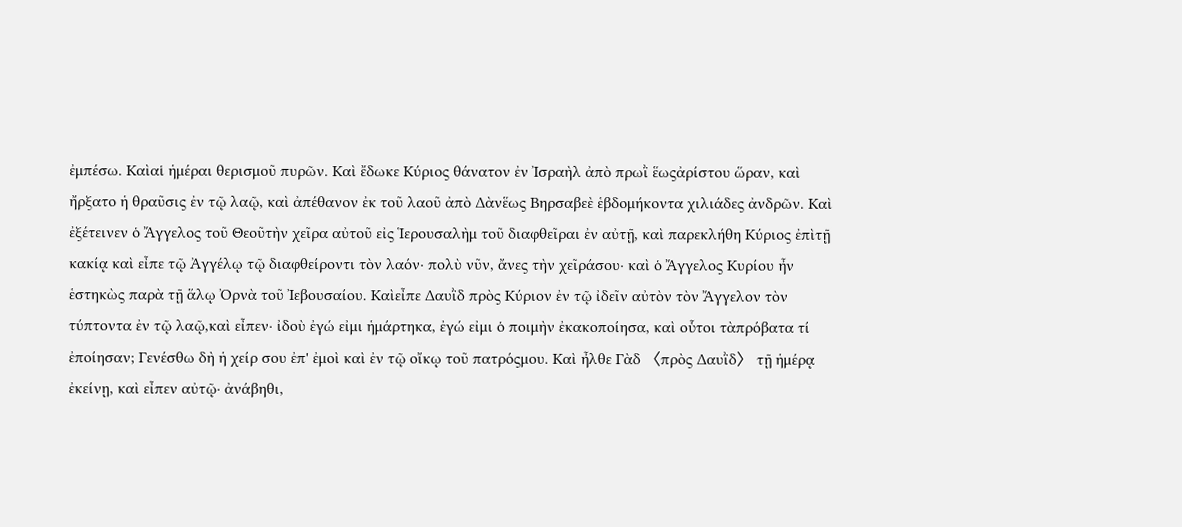ἐμπέσω. Καὶαἱ ἡμέραι θερισμοῦ πυρῶν. Καὶ ἔδωκε Κύριος θάνατον ἐν Ἰσραὴλ ἀπὸ πρωῒ ἕωςἀρίστου ὥραν, καὶ ἤρξατο ἡ θραῦσις ἐν τῷ λαῷ, καὶ ἀπέθανον ἐκ τοῦ λαοῦ ἀπὸ Δὰνἕως Βηρσαβεὲ ἑβδομήκοντα χιλιάδες ἀνδρῶν. Καὶ ἐξέτεινεν ὁ Ἄγγελος τοῦ Θεοῦτὴν χεῖρα αὐτοῦ εἰς Ἱερουσαλὴμ τοῦ διαφθεῖραι ἐν αὐτῇ, καὶ παρεκλήθη Κύριος ἐπὶτῇ κακίᾳ καὶ εἶπε τῷ Ἀγγέλῳ τῷ διαφθείροντι τὸν λαόν· πολὺ νῦν, ἄνες τὴν χεῖράσου· καὶ ὁ Ἄγγελος Κυρίου ἦν ἑστηκὼς παρὰ τῇ ἅλῳ Ὀρνὰ τοῦ Ἰεβουσαίου. Καὶεἶπε Δαυῒδ πρὸς Κύριον ἐν τῷ ἰδεῖν αὐτὸν τὸν Ἄγγελον τὸν τύπτοντα ἐν τῷ λαῷ,καὶ εἶπεν· ἰδοὺ ἐγώ εἰμι ἡμάρτηκα, ἐγώ εἰμι ὁ ποιμὴν ἐκακοποίησα, καὶ οὗτοι τὰπρόβατα τί ἐποίησαν; Γενέσθω δὴ ἡ χείρ σου ἐπ' ἐμοὶ καὶ ἐν τῷ οἴκῳ τοῦ πατρόςμου. Καὶ ἦλθε Γὰδ 〈πρὸς Δαυῒδ〉 τῇ ἡμέρᾳ ἐκείνῃ, καὶ εἶπεν αὐτῷ· ἀνάβηθι,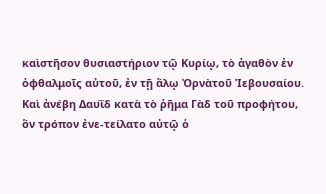καὶστῆσον θυσιαστήριον τῷ Κυρίῳ, τὸ ἀγαθὸν ἐν ὀφθαλμοῖς αὐτοῦ, ἐν τῇ ἅλῳ Ὀρνὰτοῦ Ἰεβουσαίου. Καὶ ἀνέβη Δαυῒδ κατὰ τὸ ῥῆμα Γὰδ τοῦ προφήτου, ὃν τρόπον ἐνε-τείλατο αὐτῷ ὁ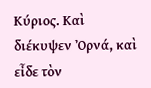Κύριος. Καὶ διέκυψεν Ὀρνά, καὶ εἶδε τὸν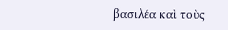βασιλέα καὶ τοὺς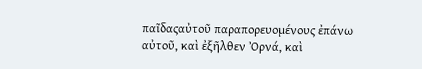παῖδαςαὐτοῦ παραπορευομένους ἐπάνω αὐτοῦ, καὶ ἐξῆλθεν Ὀρνά, καὶ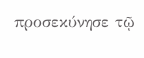προσεκύνησε τῷ